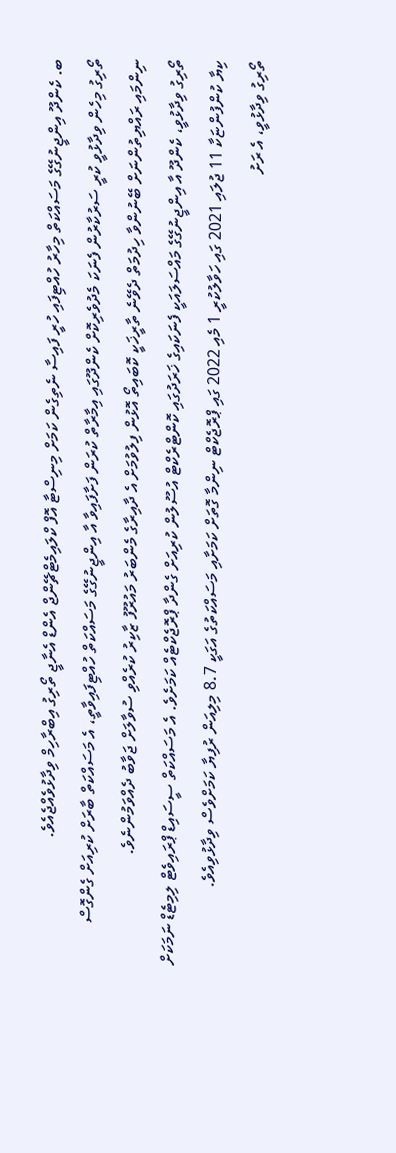ބ. ކެންދޫ އިންޖީނުގޭގެ މަސައްކަތް މިހާރު ހުއްޓިފައި ހުރީ ފައިސާ ނެތިގެން ކަމަށް މިނިސްޓާ އޮފް ކްލައިމެޓްޗޭންޖް އެންޑް އެނާޖީ ތޯރިގު އިބްރާހިމް ވިދާޅުވެއްޖެއެވެ.
ތޯރިގު މިހެން ވިދާޅުވީ ކުރީ ސަރުކާރުން ފެނަކަ މެދުވެރިކޮށް ކެންދޫގައި އިމާރާތް ކުރަން ފަށާފައިވާ އާ އިންޖީނުގޭގެ މަސައްކަތް ހުއްޓިފައިވާތީ، އެ މަސައްކަތް ބާރަށް ކުރިއަށް ގެންގޮސް ނިންމައި ރައްޔިތުންނަށް ބޭނުންވާ ހިދުމަތް ދެވޭނެ ތާރީޚަކީ ކޮބައިތޯ އޮޅުން ފިލުވުމަށް އެ ދާއިރާގެ މެންބަރު މައުރޫފު ޒާކިރު ކުރެއްވި ސުވާލަށް ޖަވާބު ދެއްވަމުންނެވެ.
ތޯރިގު ވިދާޅުވީ، ކެންދޫ އާ އިންޖީނުގޭގެ މައްސަލައަކީ ފެނަކައިގެ ޚަރަދުގައި ކޮންޓްރެކްޓް އުސޫލުން ކުރިއަށް ގެންދާ ޕްރޮޖެކްޓެއް ކަމަށެވެ. އެ މަސައްކަތް ސީސައިޑް ޕްރައިވެޓް ލިމިޓެޑް ނަމަކަށް ކިޔާ ކުންފުންޏަކާ 11 ޖުލައި 2021 ގައި ހަވާލުކުރީ 1 މެއި 2022 ގައި ޕްރޮޖެކްޓް ނިންމާ ގޮތަށް ކަމަށާއި މަސައްކަތުގެ އަގަކީ 8.7 މިލިއަން ރުފިޔާ ކަމަށްވެސް ވިދާޅުވިއެވެ.
ތޯރިގު ވިދާޅުވީ، އެ ރަށު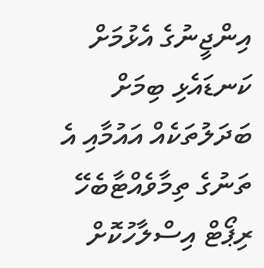އިންޖީނުގެ އެޅުމަށް ކަނޑައެޅި ބިމަށް ބަދަލުތަކެއް އައުމާއި އެ ތަނުގެ ތިމާވެއްޓާބެހޭ ރިޕޯޓް އިސްލާހުކޮށް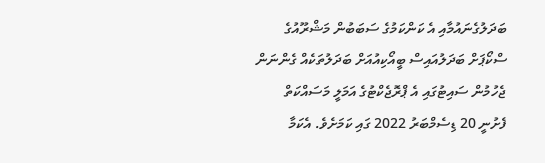ބަދަލުގެނައުމާއި އެ ކަންކަމުގެ ސަބަބުން މަޝްރޫއުގެ ސްކޯޕަށް ބަދަލުއައިސް ބީއޯކިއުއަށް ބަދަލުތަކެއް ގެންނަން ޖެހުމުން ސައިޓުގައި އެ ޕްރޮޖެކްޓުގެ އަމަލީ މަސައްކަތް ފެށުނީ 20 ޑިސެމްބަރު 2022 ގައި ކަމަށެވެ. އެކަމާ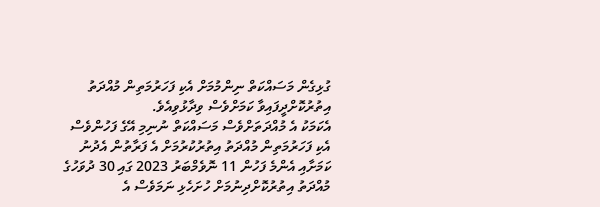ގުޅިގެން މަސައްކަތް ނިންމުމަށް އެކި ފަހަރުމަތިން މުއްދަތު އިތުރުކޮށްދީފައިވާ ކަމަށްވެސް ވިދާޅުވިއެވެ.
އެކަމަކު އެ މުއްދަތަށްވެސް މަސައްކަތް ނުނިމި އޭގެ ފަހުންވެސް އެކި ފަހަރުމަތިން މުއްދަތު އިތުރުކުރުމަށް އެ ފަރާތުން އެދުނު ކަމަށާއި އެންމެ ފަހުން 11 ނޮވެމްބަރު 2023 ގައި 30 ދުވަހުގެ މުއްދަތު އިތުރުކޮށްދިނުމަށް ހުށަހެޅި ނަމަވެސް އެ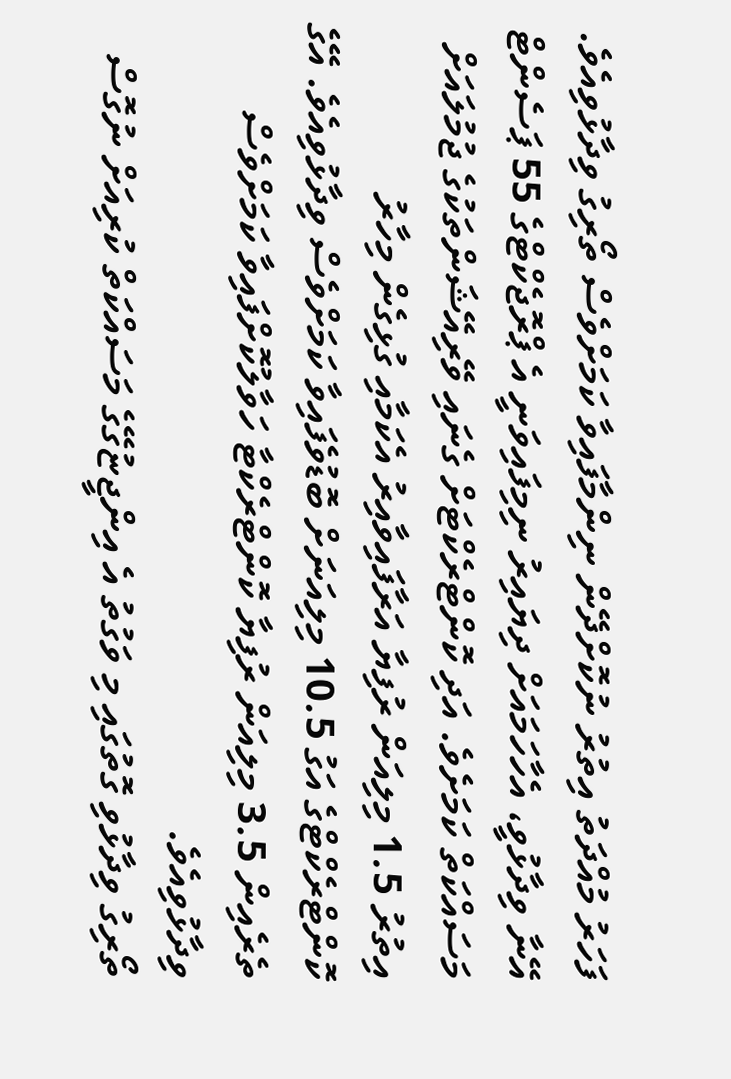ފަހަރު މުއްދަތު އިތުރު ނުކޮށްދޭން ނިންމާފައިވާ ކަމަށްވެސް ތޯރިގު ވިދާޅުވިއެވެ.
އޭނާ ވިދާޅުވީ، އެހާހަމައަށް ދިޔައިރު ނިމިފައިވަނީ އެ ޕްރޮޖެކްޓްގެ 55 ޕަސެންޓް މަސައްކަތް ކަމަށެވެ. އަދި ކޮންޓްރެކްޓަށް ގެނައި ވޭރިއޭޝަންތަކުގެ ޖުމުލައަށް އިތުރު 1.5 މިލިއަން ރުފިޔާ އަރާފައިވާއިރު އެކަމާއި ގުޅިގެން މިހާރު ކޮންޓްރެކްޓްގެ އަގު 10.5 މިލިއަނަށް ބޮޑުވެފައިވާ ކަމަށްވެސް ވިދާޅުވިއެވެ. އޭގެ ތެރެއިން 3.5 މިލިއަން ރުފިޔާ ކޮންޓްރެކްޓާ ހަވާލުކޮށްފައިވާ ކަމަށްވެސް ވިދާޅުވިއެވެ.
ތޯރިގު ވިދާޅުވި ގޮތުގައި މި ވަގުތު އެ އިންޖީޏުގޭގެ މަސައްކަތް ކުރިއަށް ނުގޮސް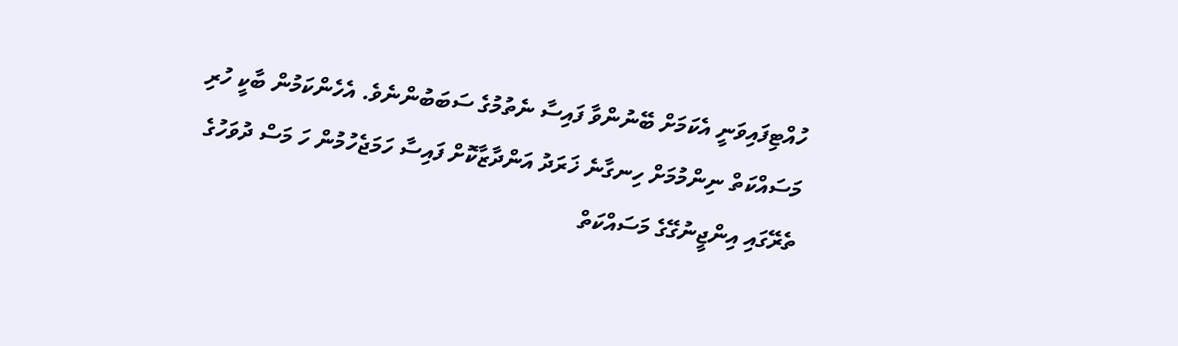ހުއްޓިފައިވަނީ އެކަމަށް ބޭނުންވާ ފައިސާ ނެތުމުގެ ސަބަބުންނެވެ. އެހެންކަމުން ބާކީ ހުރި މަސައްކަތް ނިންމުމަށް ހިނގާނެ ޚަރަދު އަންދާޒާކޮށް ފައިސާ ހަމަޖެހުމުން ހަ މަސް ދުވަހުގެ ތެރޭގައި އިންޖީނުގޭގެ މަސައްކަތް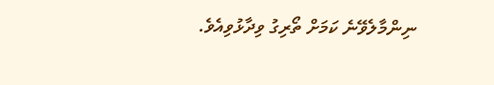ނިންމާލެވޭނެ ކަމަށް ތޯރިގު ވިދާޅުވިއެވެ.